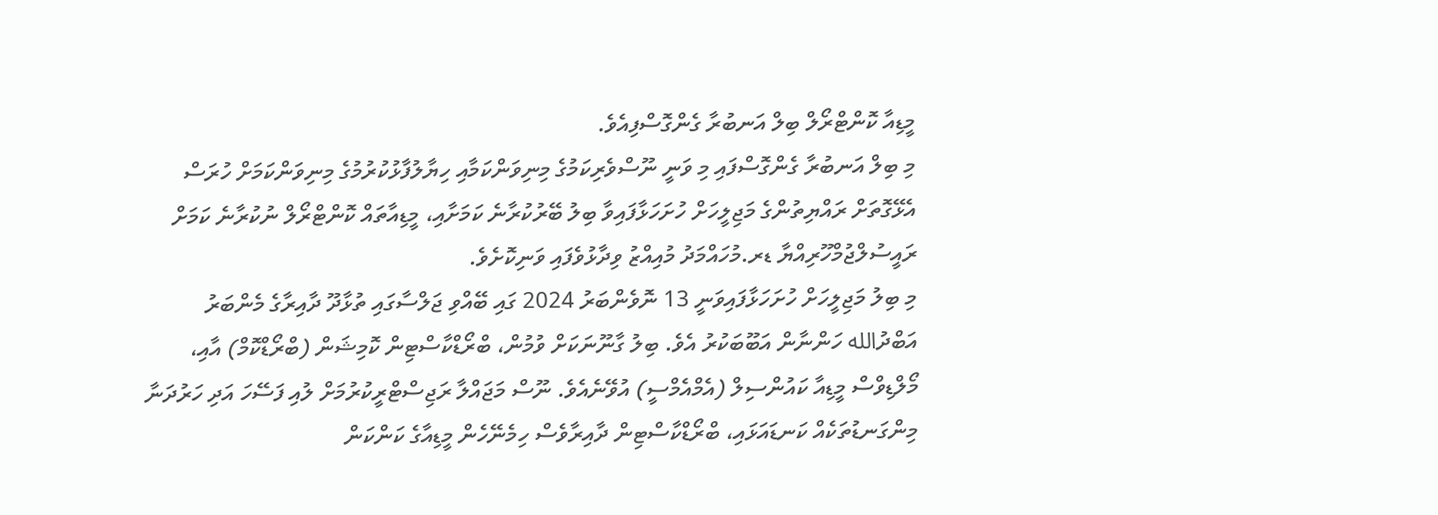މީޑިއާ ކޮންޓްރޯލް ބިލް އަނބުރާ ގެންގޮސްފިއެވެ.
މި ބިލް އަނބުރާ ގެންގޮސްފައި މި ވަނީ ނޫސްވެރިކަމުގެ މިނިވަންކަމާއި ހިޔާލުފާޅުކުރުމުގެ މިނިވަންކަމަށް ހުރަސް އެޅޭގޮތަށް ރައްޔިތުންގެ މަޖިލީހަށް ހުށަހަޅާފައިވާ ބިލު ބޭރުކުރާނެ ކަމަށާއި، މީޑިއާތައް ކޮންޓްރޯލް ނުކުރާނެ ކަމަށް ރައީސުލްޖުމްހޫރިއްޔާ ޑރ.މުހައްމަދު މުއިއްޒު ވިދާޅުވެފައި ވަނިކޮށެވެ.
މި ބިލު މަޖިލީހަށް ހުށަހަޅާފައިވަނީ 13 ނޮވެންބަރު 2024 ގައި ބޭއްވި ޖަލްސާގައި ތުޅާދޫ ދާއިރާގެ މެންބަރު އަބްދުالله ހަންނާން އަބޫބަކުރު އެވެ. ބިލު ގާނޫނަކަށް ވުމުން، ބްރޯޑްކާސްޓިން ކޮމިޝަން (ބްރޯޑްކޮމް) އާއި، މޯލްޑިވްސް މީޑިއާ ކައުންސިލް (އެމްއެމްސީ) އުވޭނެއެވެ. ނޫސް މަޖައްލާ ރަޖިސްޓްރީކުރުމަށް ލުއި ފަސޭހަ އަދި ހަރުދަނާ މިންގަނޑުތަކެއް ކަނޑައަޅައި، ބްރޯޑްކާސްޓިން ދާއިރާވެސް ހިމެނޭހެން މީޑިއާގެ ކަންކަން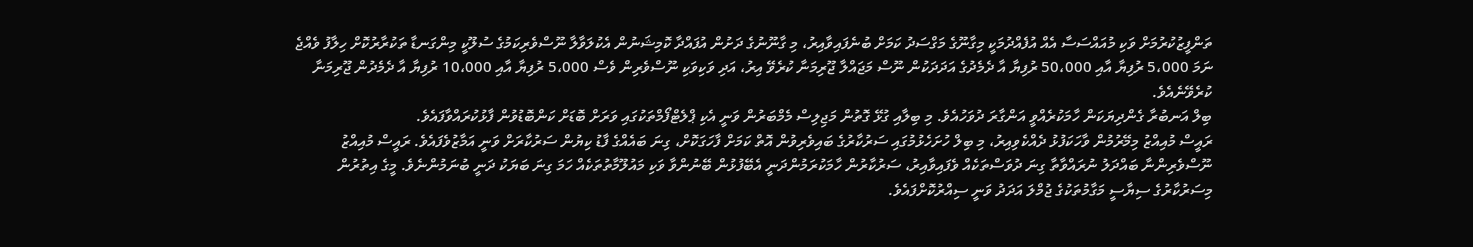ތަންފީޒުކުރުމަށް ވަކި މުއައްސަސާ އެއް އުފެއްދުމަކީ މިގާނޫގެ މަގްސަދު ކަމަށް ބުނެފައިވާއިރު، މި ގާނޫނުގެ ދަށުން އުފައްދާ ކޮމިޝަނުން އެކުލަވާލާ ނޫސްވެރިކަމުގެ ސުލޫކީ މިންގަނޑާ ތަކުރާރުކޮށް ހިލާފު ވެއްޖެ ނަމަ 5،000 ރުފިޔާ އާއި 50،000 ރުފިޔާ އާ ދެމެދުގެ އަދަދަކުން ނޫސް މަޖައްލާ ޖޫރިމަނާ ކުރެވޭ އިރު، އަދި ވަކިވަކި ނޫސްވެރިން ވެސް 5،000 ރުފިޔާ އާއި 10،000 ރުފިޔާ އާ ދެމެދުން ޖޫރިމަނާ ކުރެވޭނެއެވެ.
ބިލް އަނބުރާ ގެންދިޔަކަން ހާމަކުރެއްވީ އަންގާރަ ދުވަހުއެވެ. މި ބިލާއި ގުޅޭ ގޮތުން މަޖިލިސް މެމްބަރުން ވަނީ އެކި ޕްލެޓްފޯމްތަކުގައި ވަރަށް ބޮޑަށް ކަންބޮޑުވުން ފާޅުކުރައްވާފައެވެ.
ރައީސް މުއިއްޒު މިމޭރުމުން ވާހަކަފުޅު ދެއްކެވިއިރު، މި ބިލް ހުށަހެޅުމުގައި ސަރުކާރުގެ ބައިވެރިވުން އޮތް ކަމަށް ފާހަގަކޮށް، ގިނަ ބައެއްގެ ފާޑު ކިޔުން ސަރުކާރަށް ވަނީ އަމާޒުވެފައެވެ. ރައީސް މުއިއްޒު ނޫސްވެރިންނާ ބައްދަލު ނުރައްވާތާ ގިނަ ދުވަސްތަކެއް ވެފައިވާއިރު، ސަރުކާރުން ހާމަކުރަމުންދަނީ އެބޭފުޅުން ބޭނުންވާ ވަކި މައުލޫމާތުތަކެއް ހަމަ ގިނަ ބަޔަކު ދަނީ ބުނަމުންނެވެ. މީގެ އިތުރުން މިސަރުކާރުގެ ސިޔާސީ މަގާމުތަކުގެ ޖުމްލަ އަދަދު ވަނީ ސިއްރުކޮށްފައެވެ.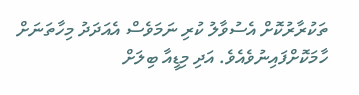ތަކުރާރުކޮށް އެސުވާލު ކުރި ނަމަވެސް އެއަދަދު މިހާތަނަށް ހާމަކޮށްފައިނުވެއެވެ. އަދި މިޑީއާ ބިލަށް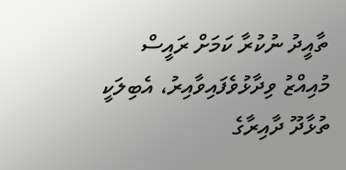ތާއީދު ނުކުރާ ކަމަށް ރައީސް މުއިއްޒު ވިދާޅުވެފައިވާއިރު، އެބިލަކީ ތުޅާދޫ ދާއިރާގެ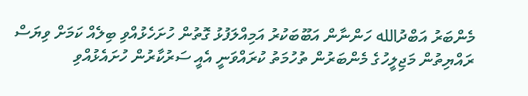މެންބަރު އަބްދުالله ހަންނާން އަބޫބަކުރު އަމިއްލަފުޅު ގޮތުން ހުށަހެޅުއްވި ބިލެއް ކަމަށް ވިޔަސް ރައްޔިތުން މަޖިލީހުގެ މެންބަރުން ތުހުމަތު ކުރައްވަނީ އެއީ ސަރުކާރުން ހުށައެޅުއްވި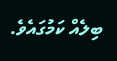ބިލެއް ކަމުގައެވެ.